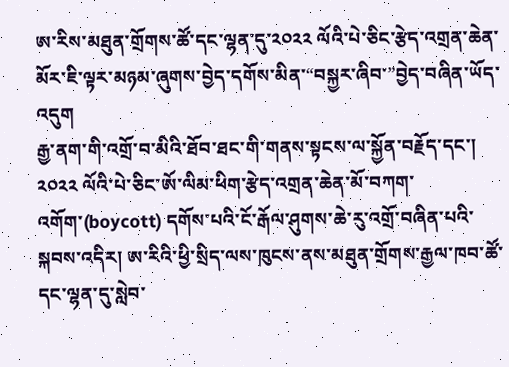ཨ་རིས་མཐུན་གྲོགས་ཚོ་དང་ལྷན་དུ་༢༠༢༢ ལོའི་པེ་ཅིང་རྩེད་འགྲན་ཆེན་མོར་ཇི་ལྟར་མཉམ་ཞུགས་བྱེད་དགོས་མིན་“བསྐྱར་ཞིབ་”བྱེད་བཞིན་ཡོད་འདུག
རྒྱ་ནག་གི་འགྲོ་བ་མིའི་ཐོབ་ཐང་གི་གནས་སྟངས་ལ་སྐྱོན་བརྗོད་དང་། ༢༠༢༢ ལོའི་པེ་ཅིང་ཨོ་ལིམ་ཕིག་རྩེད་འགྲན་ཆེན་མོ་བཀག་འགོག་(boycott) དགོས་པའི་ངོ་རྒོལ་ཤུགས་ཆེ་རུ་འགྲོ་བཞིན་པའི་སྐབས་འདིར། ཨ་རིའི་ཕྱི་སྲིད་ལས་ཁུངས་ནས་མཐུན་གྲོགས་རྒྱལ་ཁབ་ཚོ་དང་ལྷན་དུ་སླེབ་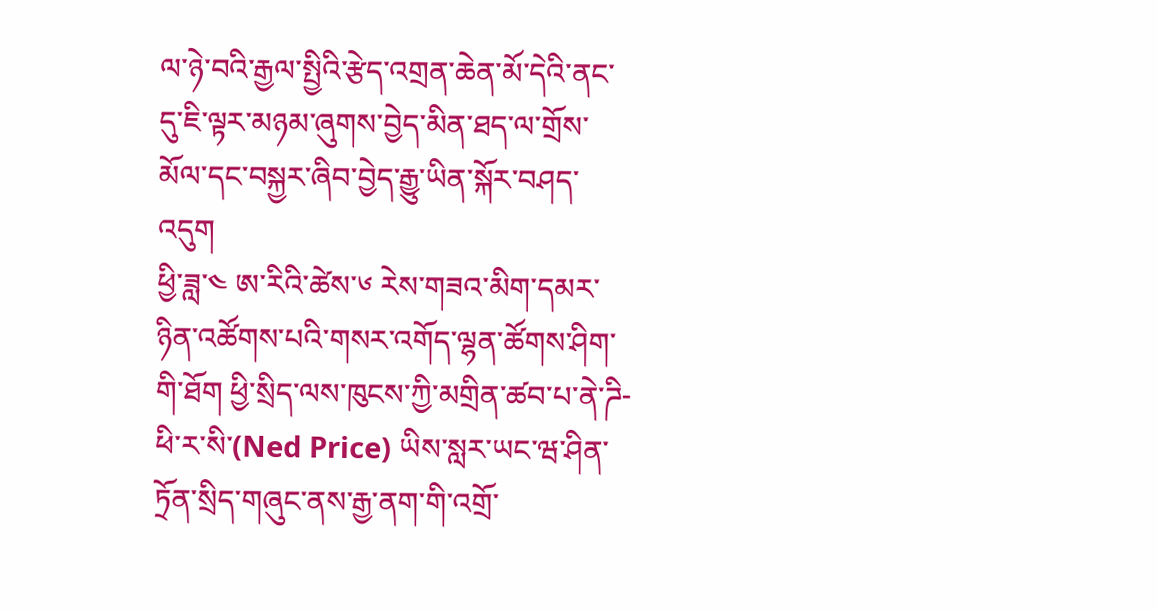ལ་ཉེ་བའི་རྒྱལ་སྤྱིའི་རྩེད་འགྲན་ཆེན་མོ་དེའི་ནང་དུ་ཇི་ལྟར་མཉམ་ཞུགས་བྱེད་མིན་ཐད་ལ་གྲོས་མོལ་དང་བསྐྱར་ཞིབ་བྱེད་རྒྱུ་ཡིན་སྐོར་བཤད་འདུག
ཕྱི་ཟླ་༤ ཨ་རིའི་ཚེས་༦ རེས་གཟའ་མིག་དམར་ཉིན་འཚོགས་པའི་གསར་འགོད་ལྷན་ཚོགས་ཤིག་གི་ཐོག ཕྱི་སྲིད་ལས་ཁུངས་ཀྱི་མགྲིན་ཚབ་པ་ནེ་ཌི-ཕི་ར་སི་(Ned Price) ཡིས་སླར་ཡང་ཝ་ཤིན་ཏྲོན་སྲིད་གཞུང་ནས་རྒྱ་ནག་གི་འགྲོ་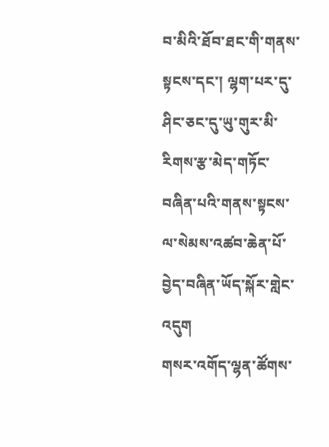བ་མིའི་ཐོབ་ཐང་གི་གནས་སྟངས་དང་། ལྷག་པར་དུ་ཤིང་ཅང་དུ་ཡུ་གུར་མི་རིགས་རྩ་མེད་གཏོང་བཞིན་པའི་གནས་སྟངས་ལ་སེམས་འཚབ་ཆེན་པོ་བྱེད་བཞིན་ཡོད་སྐོར་གླེང་འདུག
གསར་འགོད་ལྷན་ཚོགས་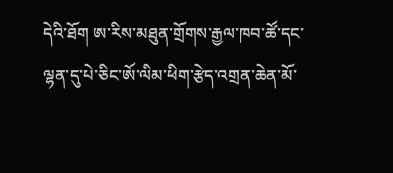དེའི་ཐོག ཨ་རིས་མཐུན་གྲོགས་རྒྱལ་ཁབ་ཚོ་དང་ལྷན་དུ་པེ་ཅིང་ཨོ་ལིམ་ཕིག་རྩེད་འགྲན་ཆེན་མོ་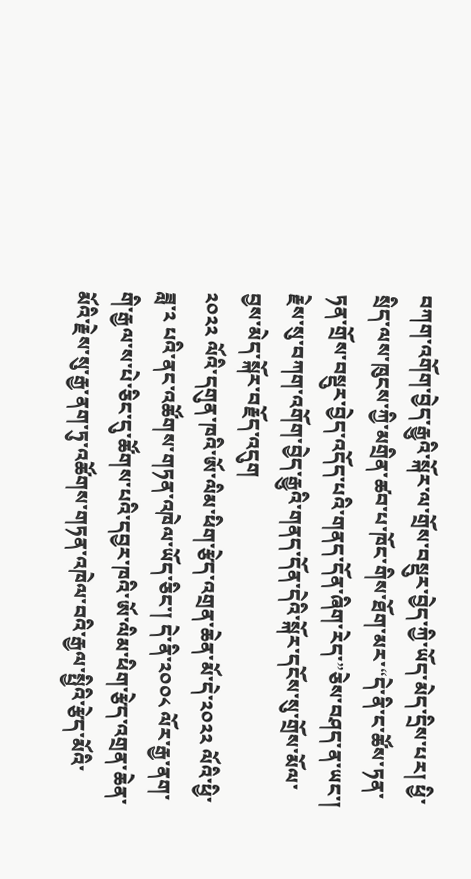བཀག་འགོག་བྱེད་རྒྱུའི་སྐོར་ལ་གྲོས་བསྡུར་བྱེད་ཀྱི་ཡོད་མེད་དྲིས་པར། ཕྱི་སྲིད་ལས་ཁུངས་ཀྱི་མགྲིན་ཚབ་པ་ཁོང་གིས་ཐོག་མར་“དེ་ནི་ང་ཚོས་ཏན་ཏན་གྲོས་བསྡུར་བྱེད་འདོད་པའི་གནད་དོན་ཞིག་རེད་”ཅེས་བཤད་ན་ཡང་། རྗེས་སུ་བཀག་འགོག་བྱེད་རྒྱུའི་གནད་དོན་དེའི་སྐོར་དངོས་སུ་གྲོས་མོལ་བྱས་མེད་སྐོར་བརྗོད་འདུག
༢༠༢༢ ལོའི་དགུན་ཁའི་ཨོ་ལིམ་ཕིག་རྩེད་འགྲན་ཆེན་མོ་དེ་༢༠༢༢ ལོའི་ཕྱི་ཟླ་༢ པའི་ནང་འཚོགས་གཏན་འཁེལ་ཡོད་ཅིང་། དེ་ནི་༢༠༠༨ ལོར་རྒྱ་ནག་གི་རྒྱལ་ས་པེ་ཅིང་དུ་ཚོགས་པའི་དབྱར་ཁའི་ཨོ་ལིམ་ཕིག་རྩེད་འགྲན་ཆེན་མོའི་རྗེས་སུ་རྒྱ་ནག་ཏུ་འཚོགས་གཏན་འཁེལ་བའི་རྒྱལ་སྤྱིའི་རྩེད་མོའི་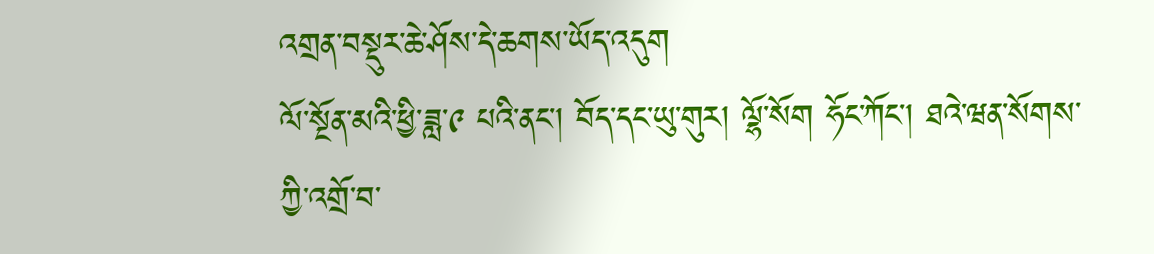འགྲན་བསྡུར་ཆེ་ཤོས་དེ་ཆགས་ཡོད་འདུག
ལོ་སྔོན་མའི་ཕྱི་ཟླ་༩ པའི་ནང་། བོད་དང་ཡུ་གུར། ལྷོ་སོག ཧོང་ཀོང་། ཐའེ་ཝན་སོགས་ཀྱི་འགྲོ་བ་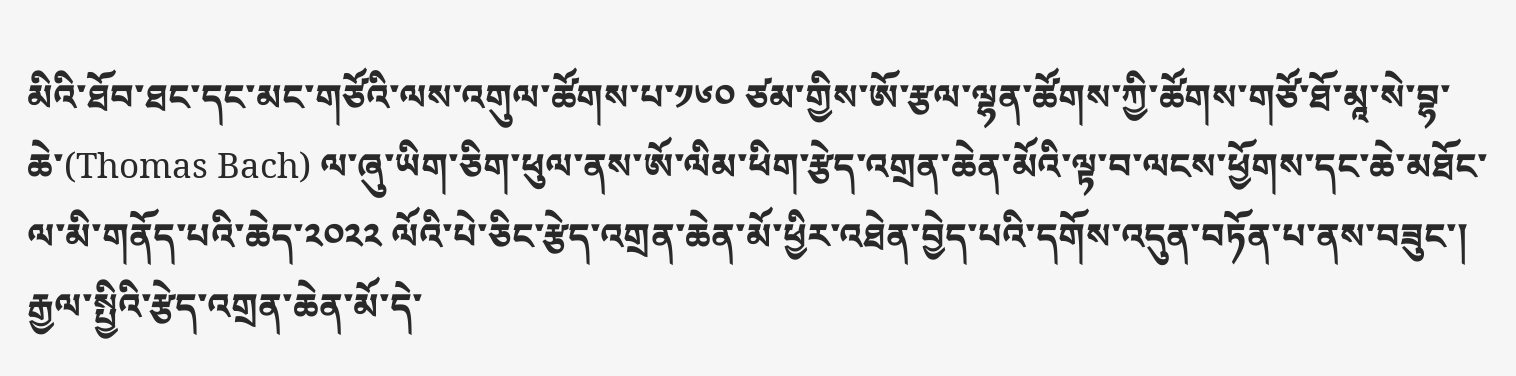མིའི་ཐོབ་ཐང་དང་མང་གཙོའི་ལས་འགུལ་ཚོགས་པ་༡༦༠ ཙམ་གྱིས་ཨོ་རྩལ་ལྷན་ཚོགས་ཀྱི་ཚོགས་གཙོ་ཐོ་མཱ་སེ་བྷ་ཆེ་(Thomas Bach) ལ་ཞུ་ཡིག་ཅིག་ཕུལ་ནས་ཨོ་ལིམ་ཕིག་རྩེད་འགྲན་ཆེན་མོའི་ལྟ་བ་ལངས་ཕྱོགས་དང་ཆེ་མཐོང་ལ་མི་གནོད་པའི་ཆེད་༢༠༢༢ ལོའི་པེ་ཅིང་རྩེད་འགྲན་ཆེན་མོ་ཕྱིར་འཐེན་བྱེད་པའི་དགོས་འདུན་བཏོན་པ་ནས་བཟུང་། རྒྱལ་སྤྱིའི་རྩེད་འགྲན་ཆེན་མོ་དེ་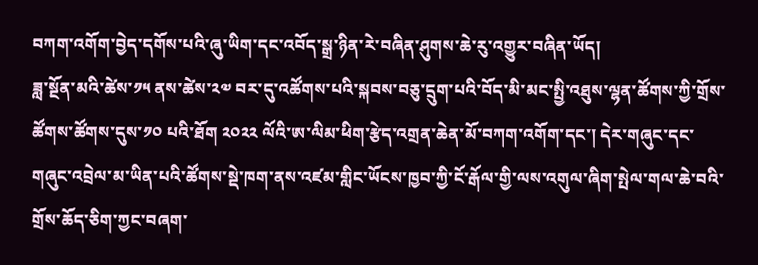བཀག་འགོག་བྱེད་དགོས་པའི་ཞུ་ཡིག་དང་འབོད་སྒྲ་ཉིན་རེ་བཞིན་ཤུགས་ཆེ་རུ་འགྱུར་བཞིན་ཡོད།
ཟླ་སྔོན་མའི་ཚེས་༡༥ ནས་ཚེས་༢༧ བར་དུ་འཚོགས་པའི་སྐབས་བཅུ་དྲུག་པའི་བོད་མི་མང་སྤྱི་འཐུས་ལྷན་ཚོགས་ཀྱི་གྲོས་ཚོགས་ཚོགས་དུས་༡༠ པའི་ཐོག ༢༠༢༢ ལོའི་ཨ་ལིམ་ཕིག་རྩེད་འགྲན་ཆེན་མོ་བཀག་འགོག་དང་། དེར་གཞུང་དང་གཞུང་འབྲེལ་མ་ཡིན་པའི་ཚོགས་སྡེ་ཁག་ནས་འཛམ་གླིང་ཡོངས་ཁྱབ་ཀྱི་ངོ་རྒོལ་གྱི་ལས་འགུལ་ཞིག་སྤེལ་གལ་ཆེ་བའི་གྲོས་ཆོད་ཅིག་ཀྱང་བཞག་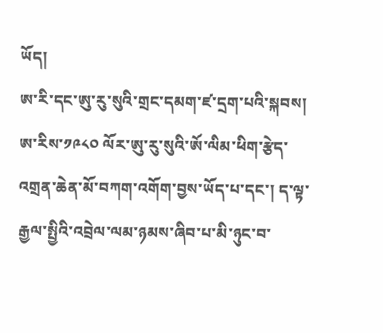ཡོད།
ཨ་རི་དང་ཨུ་རུ་སུའི་གྲང་དམག་ཛ་དྲག་པའི་སྐབས། ཨ་རིས་༡༩༨༠ ལོར་ཨུ་རུ་སུའི་ཨོ་ལིམ་ཕིག་རྩེད་འགྲན་ཆེན་མོ་བཀག་འགོག་བྱས་ཡོད་པ་དང་། ད་ལྟ་རྒྱལ་སྤྱིའི་འབྲེལ་ལམ་ཉམས་ཞིབ་པ་མི་ཉུང་བ་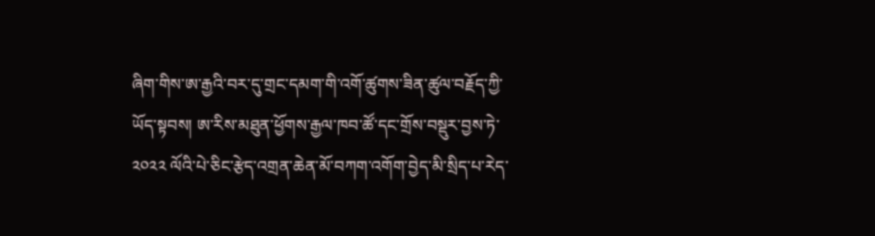ཞིག་གིས་ཨ་རྒྱའི་བར་དུ་གྲང་དམག་གི་འགོ་ཚུགས་ཟིན་ཚུལ་བརྗོད་ཀྱི་ཡོད་སྟབས། ཨ་རིས་མཐུན་ཕྱོགས་རྒྱལ་ཁབ་ཚོ་དང་གྲོས་བསྡུར་བྱས་ཏེ་ ༢༠༢༢ ལོའི་པེ་ཅིང་རྩེད་འགྲན་ཆེན་མོ་བཀག་འགོག་བྱེད་མི་སྲིད་པ་རེད་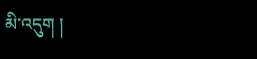མི་འདུག །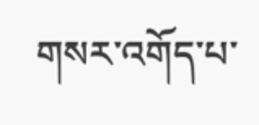གསར་འགོད་པ་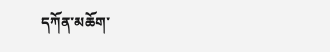དཀོན་མཆོག་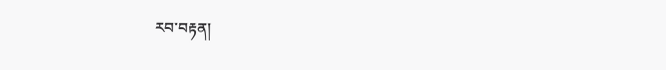རབ་བརྟན།